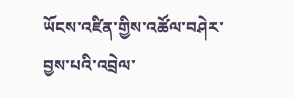ཡོངས་འཛིན་གྱིས་འཚོལ་བཤེར་བྱས་པའི་འབྲེལ་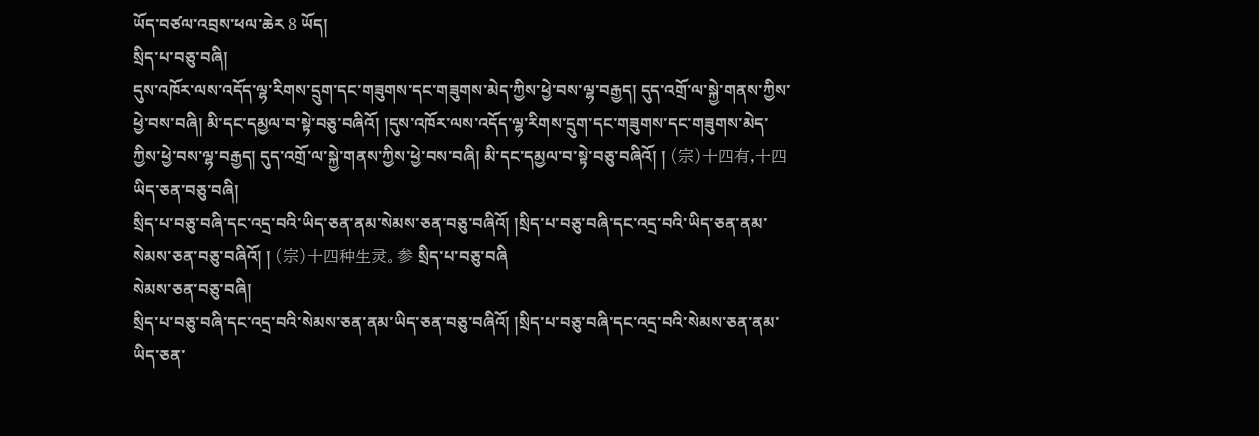ཡོད་བཙལ་འབྲས་ཕལ་ཆེར 8 ཡོད།
སྲིད་པ་བཅུ་བཞི།
དུས་འཁོར་ལས་འདོད་ལྷ་རིགས་དྲུག་དང་གཟུགས་དང་གཟུགས་མེད་ཀྱིས་ཕྱེ་བས་ལྷ་བརྒྱད། དུད་འགྲོ་ལ་སྐྱེ་གནས་ཀྱིས་ཕྱེ་བས་བཞི། མི་དང་དམྱལ་བ་སྟེ་བཅུ་བཞིའོ། །དུས་འཁོར་ལས་འདོད་ལྷ་རིགས་དྲུག་དང་གཟུགས་དང་གཟུགས་མེད་ཀྱིས་ཕྱེ་བས་ལྷ་བརྒྱད། དུད་འགྲོ་ལ་སྐྱེ་གནས་ཀྱིས་ཕྱེ་བས་བཞི། མི་དང་དམྱལ་བ་སྟེ་བཅུ་བཞིའོ། ། (宗)十四有,十四
ཡིད་ཅན་བཅུ་བཞི།
སྲིད་པ་བཅུ་བཞི་དང་འདྲ་བའི་ཡིད་ཅན་ནམ་སེམས་ཅན་བཅུ་བཞིའོ། །སྲིད་པ་བཅུ་བཞི་དང་འདྲ་བའི་ཡིད་ཅན་ནམ་སེམས་ཅན་བཅུ་བཞིའོ། ། (宗)十四种生灵。参 སྲིད་པ་བཅུ་བཞི
སེམས་ཅན་བཅུ་བཞི།
སྲིད་པ་བཅུ་བཞི་དང་འདྲ་བའི་སེམས་ཅན་ནམ་ཡིད་ཅན་བཅུ་བཞིའོ། །སྲིད་པ་བཅུ་བཞི་དང་འདྲ་བའི་སེམས་ཅན་ནམ་ཡིད་ཅན་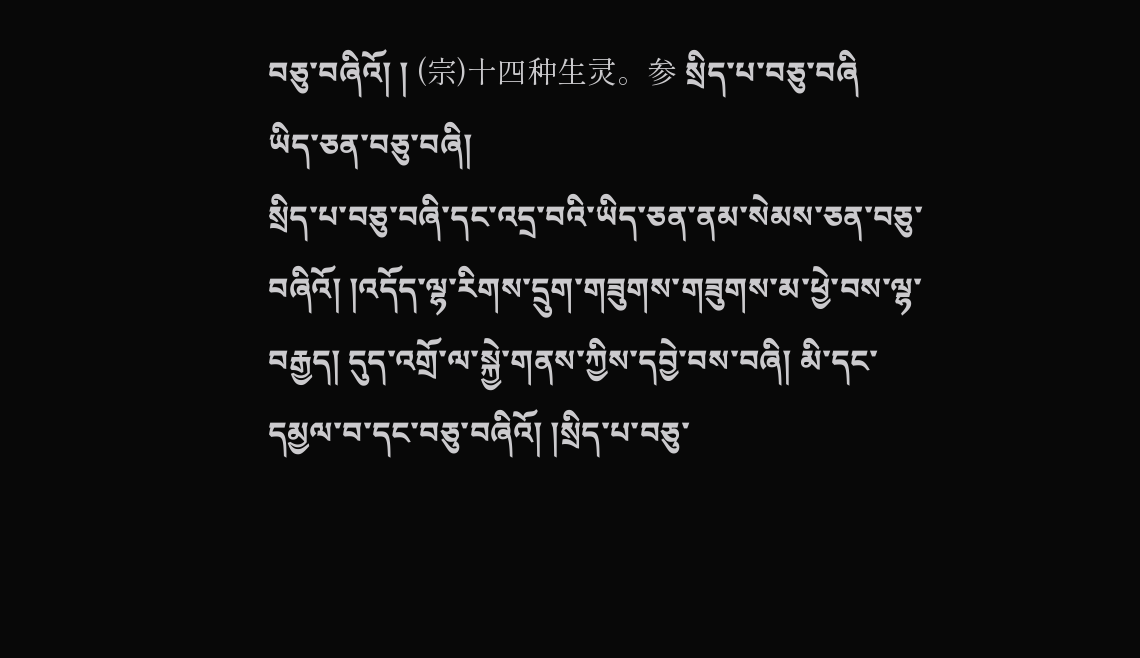བཅུ་བཞིའོ། ། (宗)十四种生灵。参 སྲིད་པ་བཅུ་བཞི
ཡིད་ཅན་བཅུ་བཞི།
སྲིད་པ་བཅུ་བཞི་དང་འདྲ་བའི་ཡིད་ཅན་ནམ་སེམས་ཅན་བཅུ་བཞིའོ། །འདོད་ལྷ་རིགས་དྲུག་གཟུགས་གཟུགས་མ་ཕྱེ་བས་ལྷ་བརྒྱད། དུད་འགྲོ་ལ་སྐྱེ་གནས་ཀྱིས་དབྱེ་བས་བཞི། མི་དང་དམྱལ་བ་དང་བཅུ་བཞིའོ། །སྲིད་པ་བཅུ་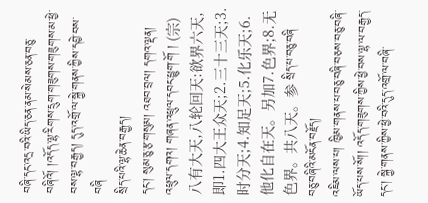བཞི་དང་འདྲ་བའི་ཡིད་ཅན་ནམ་སེམས་ཅན་བཅུ་བཞིའོ། །འདོད་ལྷ་རིགས་དྲུག་གཟུགས་གཟུགས་མ་ཕྱེ་བས་ལྷ་བརྒྱད། དུད་འགྲོ་ལ་སྐྱེ་གནས་ཀྱིས་དབྱེ་བས་བཞི
སྲིད་པའི་ལྷ་ཆེན་བརྒྱད།
དང་། སུམ་ཅུ་རྩ་གསུམ། འཐབ་བྲལ། དགའ་ལྡན། འཕྲུལ་དགའ། གཞན་འཕྲུལ་དབང་ཕྱུག་གོ ། (宗)八有大天,八轮回天:欲界六天,即1.四大王众天;2.三十三天;3.时分天;4.知足天;5.化乐天;6.他化自在天。另加7.色界;8.无色界。共八天。参 སྲིད་པ་བཅུ་བཞི
བཅུ་བཞིའི་མངོན་བརྗོད།
འཇིམ་ལས་པ། ཁྱིམ་གནས་པ་བཅུ་བཞི་བཅས་བཅུ་བཞི་ཡོད་པས་སོ།། འདོད་གཟུགས་ཀྱིས་ཕྱེ་བས་ལྷ་ལ་བརྒྱད་དང་། སྐྱེ་གནས་ཀྱིས་ཕྱེ་བའི་དུད་འགྲོ་ལ་བཞི་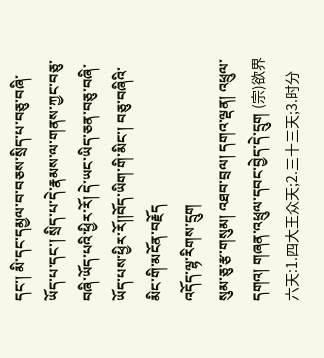དང་། མི་དང་དམྱལ་བ་བཅས་སྲིད་པ་བཅུ་བཞི་ཡོད་པ་དང་། སྲིད་པ་དེ་རྣམས་ལ་གནས་ཀྱང་བཅུ་བཞི་ཡོད་པའི་ཕྱིར་རོ། དེ་ཡང་ཡིད་ཅན་བཅུ་བཞི་ཡོད་པས་ཕྱིར་རོ།།བོད་ཡིག་གི་མིང་། བཅུ་བཞིའི་མིང་གི་མངོན་བརྗོད
འདོད་ལྷ་རིགས་དྲུག
སུམ་ཅུ་རྩ་གསུམ། འཐབ་བྲལ། དགའ་ལྡན། འཕྲུལ་དགའ། གཞན་འཕྲུལ་དབང་བྱེད་དེ་དྲུག (宗)欲界六天:1.四大王众天;2.三十三天;3.时分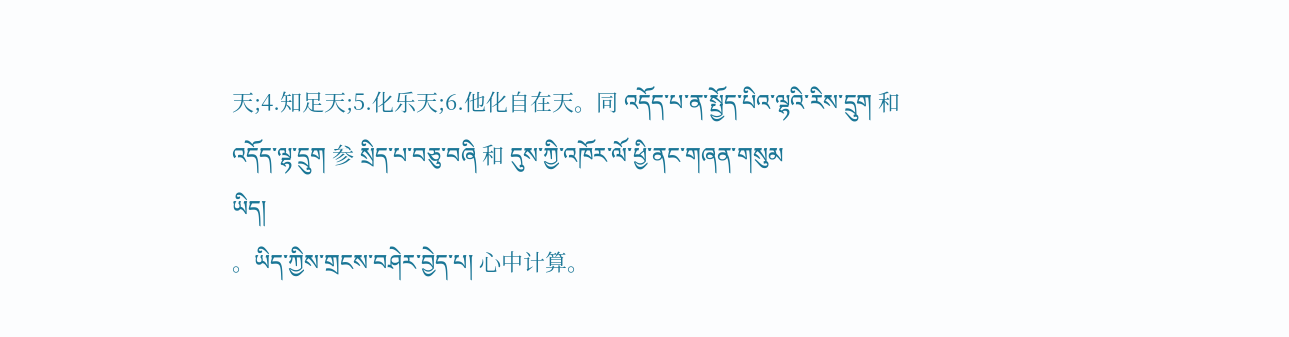天;4.知足天;5.化乐天;6.他化自在天。同 འདོད་པ་ན་སྤྱོད་པིའ་ལྷའི་རིས་དྲུག 和 འདོད་ལྷ་དྲུག 参 སྲིད་པ་བཅུ་བཞི 和 དུས་ཀྱི་འཁོར་ལོ་ཕྱི་ནང་གཞན་གསུམ
ཡིད།
。ཡིད་ཀྱིས་གྲངས་བཤེར་བྱེད་པ། 心中计算。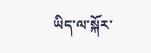ཡིད་ལ་སྐོར་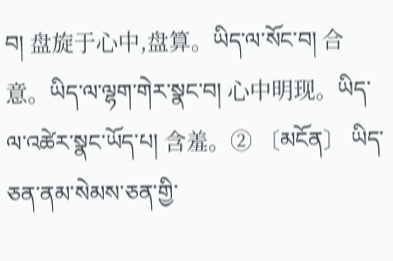བ། 盘旋于心中,盘算。ཡིད་ལ་སོང་བ། 合意。ཡིད་ལ་ལྷག་གེར་སྣང་བ། 心中明现。ཡིད་ལ་འཚེར་སྣང་ཡོད་པ། 含羞。② 〔མངོན〕 ཡིད་ཅན་ནམ་སེམས་ཅན་གྱི་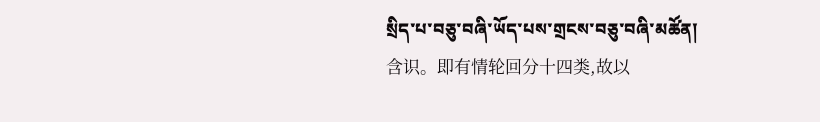སྲིད་པ་བཅུ་བཞི་ཡོད་པས་གྲངས་བཅུ་བཞི་མཚོན། 含识。即有情轮回分十四类,故以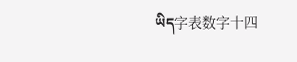ཡིད字表数字十四